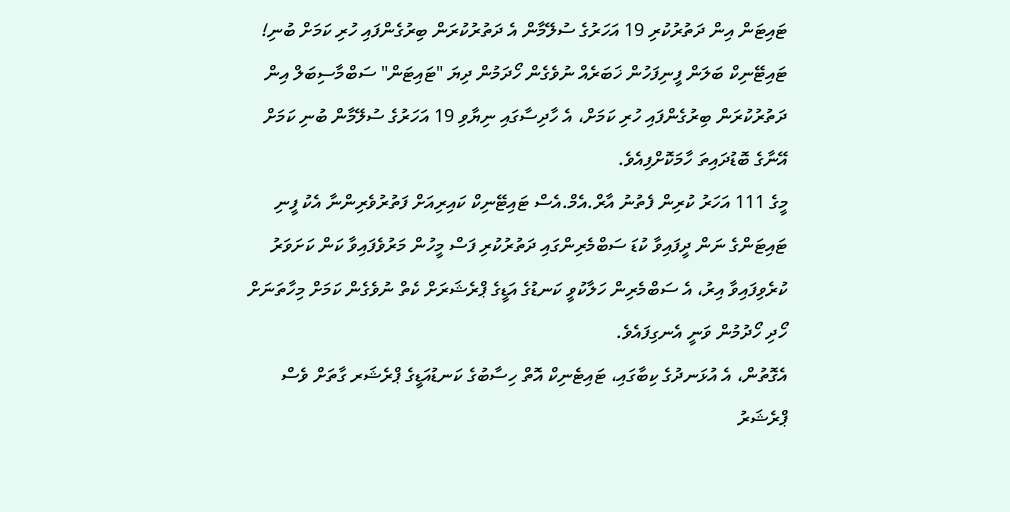ޓައިޓަން އިން ދަތުރުކުރި 19 އަހަރުގެ ސުލޭމާން އެ ދަތުރުކުރަން ބިރުގެންފައި ހުރި ކަމަށް ބުނި!
ޓައިޓޭނިކް ބަލަން ފީނިފަހުން ޚަބަރެއް ނުވެގެން ހޯދަމުން ދިޔަ "ޓައިޓަން" ސަބްމާސިބަލް އިން ދަތުރުކުރަން ބިރުގެންފައި ހުރި ކަމަށް، އެ ހާދިސާގައި ނިޔާވި 19 އަހަރުގެ ސުލޭމާން ބުނި ކަމަށް އޭނާގެ ބޮޑުދައިތަ ހާމަކޮށްފިއެވެ.
މީގެ 111 އަހަރު ކުރިން ފެތުނު އާރް.އެމް.އެސް ޓައިޓޭނިކް ކައިރިއަށް ފަތުރުވެރިންނާ އެކު ފީނި ޓައިޓަންގެ ނަން ދީފައިވާ ކުޑަ ސަބްމެރިންގައި ދަތުރުކުރި ފަސް މީހުން މަރުވެފައިވާ ކަން ކަށަވަރު ކުރެވިފައިވާ އިރު، އެ ސަބްމެރިން ހަލާކުވީ ކަނޑުގެ އަޑީގެ ޕްރެޝަރަށް ކެތް ނުވެގެން ކަމަށް މިހާތަނަށް ހޯދި ހޯދުމުން ވަނީ އެނގިފައެވެ.
އެގޮތުން، އެ އުޅަނދުގެ ކިބާގައި، ޓައިޓެނިކް އޮތް ހިސާބުގެ ކަނޑުއަޑީގެ ޕްރެޝަރ ގާތަށް ވެސް ޕްރެޝަރު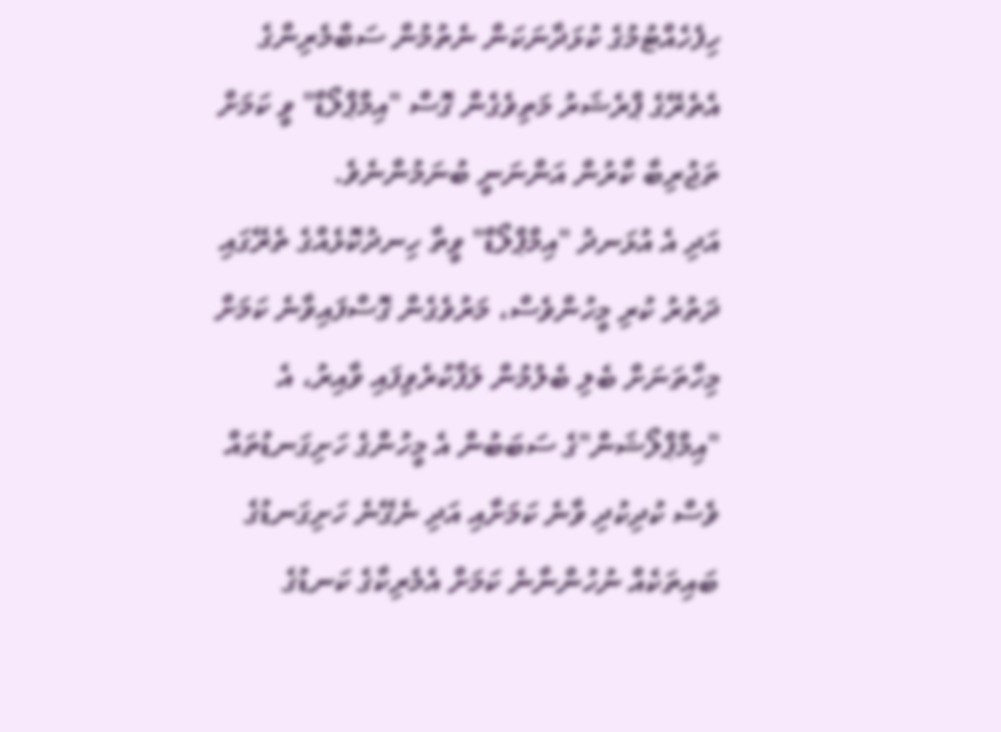ހިފެހެއްޓުމުގެ ކުޅަދާނަކަން ނެތުމުން ސަބްމެރިންގެ އެތެރޭގެ ޕްރެޝަރު މަތިވެގެން ގޮސް "އިމްޕްލޯޑް" ވީ ކަމަށް ތަޖުރިބާ ކާރުން އަންނަނީ ބުނަމުންނެވެ.
އަދި އެ އުޅަނދު "އިމްޕްލޯޑް" ވީތާ ހިނދުކޮޅެއްގެ ތެރޭގައި ދަތުރު ކުރި މީހުންވެސް، މަރުވެގެން ގޮސްފައިވާނެ ކަމަށް މިހާތަނަށް ބެލި ބެލުމުން ލަފާކުރެވިފައި ވާއިރު، އެ "އިމްޕްލޯޝަން"ގެ ސަބަބުން އެ މީހުންގެ ހަށިގަނޑުތައް ވެސް ކުދިކުދި ވާނެ ކަމަށާއި އަދި ނެގޭނެ ހަށިގަނޑުގެ ބައިތަކެއް ނުހުންނާނެ ކަމަށް އެމެރިކާގެ ކަނޑުގެ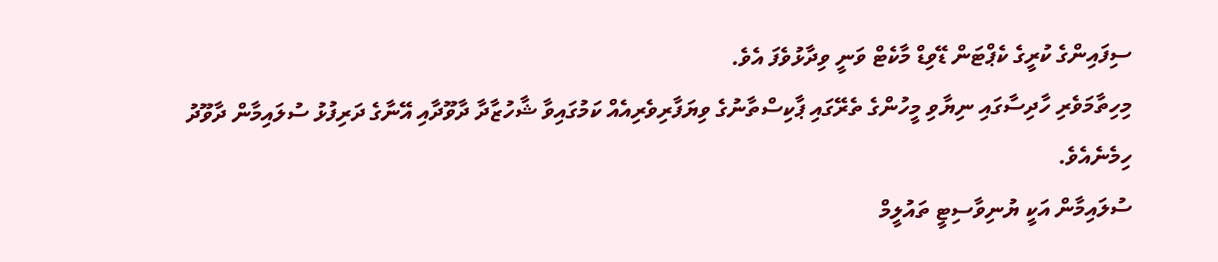ސިފައިންގެ ކުރީގެ ކެޕްޓަން ޑޭވިޑް މާކެޓް ވަނީ ވިދާޅުވެފަ އެވެ.
މިހިތާމަވެރި ހާދިސާގައި ނިޔާވި މީހުންގެ ތެރޭގައި ޕާކިސްތާނުގެ ވިޔަފާރިވެރިއެއް ކަމުގައިވާ ޝާހުޒާދާ ދާވޫދާއި އޭނާގެ ދަރިފުޅު ސުލައިމާން ދާވޫދު ހިމެނެއެވެ.
ސުލައިމާން އަކީ ޔުނިވާސިޓީ ތައުލީމް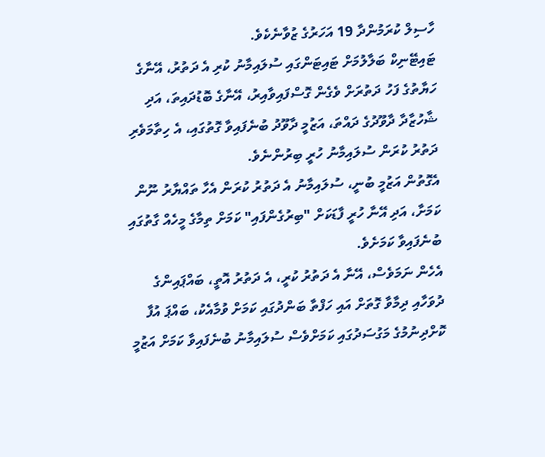ހާސިލް ކުރަމުންދާ 19 އަހަރުގެ ޒުވާނެކެވެ.
ޓައިޓޭނިކް ބަލާލުމަށް ޓައިޓަންގައި ސުލައިމާނު ކުރި އެ ދަތުރު، އޭނާގެ ހަޔާތުގެ ފަހު ދަތުރަށް ވެގެން ގޮސްފައިވާއިރު، އޭނާގެ ބޮޑުދައިތަ، އަދި ޝާހުޒާދާ ދާވޫދުގެ ދައްތަ، އަޒުމީ ދާވޫދު ބުނެފައިވާ ގޮތުގައި، އެ ހިތާމަވެރި ދަތުރު ކުރަން ސުލައިމާނު ހުރީ ބިރުންނެވެ.
އެގޮތުން އަޒުމީ ބުނީ، ސުލައިމާނު އެ ދަތުރު ކުރަން އެހާ ތައްޔާރު ނޫން ކަމަށާ، އަދި އޭނާ ހުރީ ފާޑަކަށް "ބިރުގެންފައި" ކަމަށް ތިމާގެ މީހެއް ގާތުގައި ބުނެފައިވާ ކަމަށެވެ.
އެހެން ނަމަވެސް، އޭނާ އެ ދަތުރު ކުރީ، އެ ދަތުރު އޮތީ، ބައްޕައިންގެ ދުވަހާއި ދިމާވާ ގޮތަށް އައި ހަފްތާ ބަންދުގައި ކަމަށް ވުމާއެކު، ބައްޕަ އުފާ ކޮށްދިނުމުގެ މަގުސަދުގައި ކަމަށްވެސް ސުލައިމާނު ބުނެފައިވާ ކަމަށް އަޒުމީ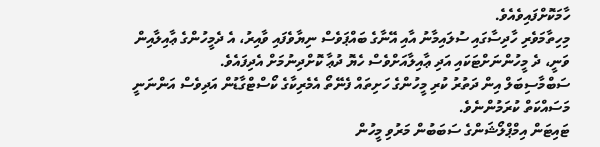ހާމަކޮށްފައިވެއެވެ.
މިހިތާމަވެރި ހާދިސާގައި ސުލައިމާނު އާއި އޭނާގެ ބައްޕަވެސް ނިޔާވެފައި ވާއިރު، އެ ދެމީހުންގެ ޢާއިލާއިން ވަނީ، ދެ މީހުންނަށްޓަކައި އަދި ޢާއިލާއަށްވެސް ހެޔޮ ދުޢާ ކޮށްދިނުމަށް އެދިފައެވެ.
ސަބްމާސިބަލް އިން ދަތުރު ކުރި މީހުންގެ ހަށިތައް ފެނޭތޯ އެމެރިކާގެ ކޯސްޓްގާޑުން އަދިވެސް އަންނަނީ މަސައްކަތް ކުރަމުންނެވެ.
ޓައިޓަން އިމްޕްލޯޝަންގެ ސަބަބުން މަރުވި މީހުން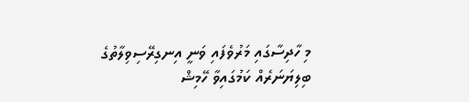މި ހާދިސާގައި މަރުވެފައި ވަނީ އިނގިރޭސިވިލާތުގެ ބިލިޔަނަރެއް ކަމުގައިވާ ހޭމިޝް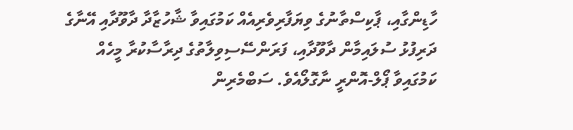ހާޑިންގާއި، ޕާކިސްތާނުގެ ވިޔަފާރިވެރިއެއް ކަމުގައިވާ ޝާހުޒާދާ ދާވޫދާއި އޭނާގެ ދަރިފުޅު ސުލައިމާން ދާވޫދާއި، ފަރަންސޭސިވިލާތުގެ ދިރާސާކުރާ މީހެއް ކަމުގައިވާ ޕޯލް-އޮންރީ ނާގޮލޯއެވެ. ސަބްމެރިން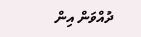ދުއްވަން އިން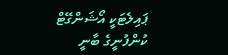ޕައިލެޓަކީ އޯޝަންގޭޓް ކުންފުނީގެ ބާނީ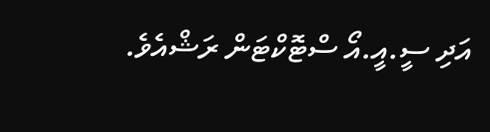އަދި ސީ.އީ.އޯ ސްޓޮކްޓަން ރަޝްއެވެ.